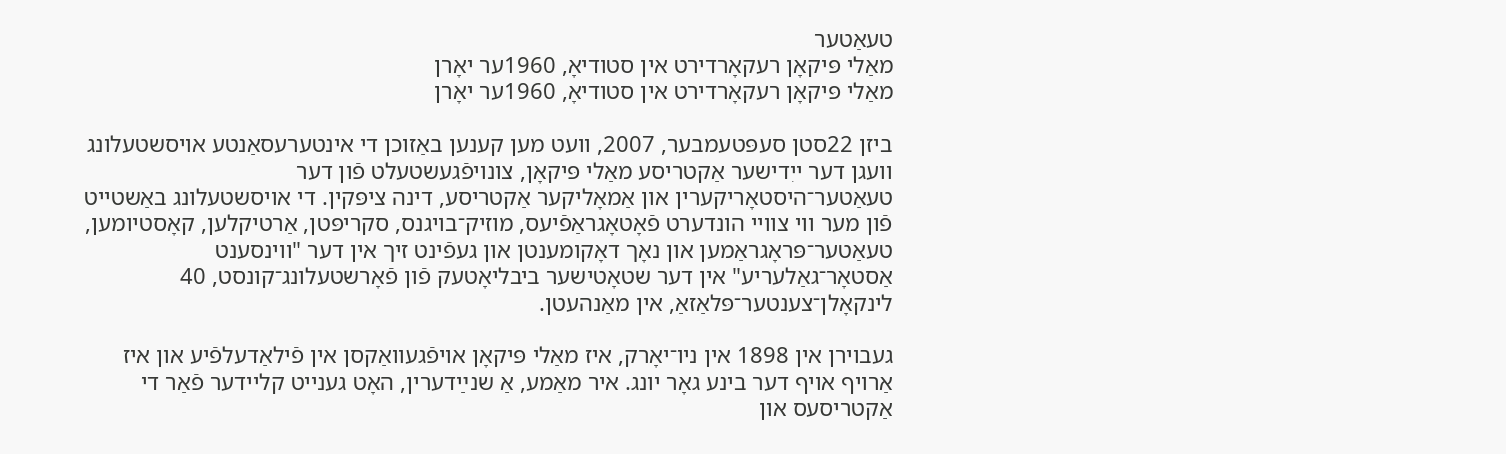טעאַטער
מאַלי פּיקאָן רעקאָרדירט אין סטודיאָ, 1960ער יאָרן
מאַלי פּיקאָן רעקאָרדירט אין סטודיאָ, 1960ער יאָרן

ביזן 22סטן סעפּטעמבער, 2007, וועט מען קענען באַזוכן די אינטערעסאַנטע אויסשטעלונג וועגן דער ייִדישער אַקטריסע מאַלי פּיקאָן, צונויפֿגעשטעלט פֿון דער טעאַטער־היסטאָריקערין און אַמאָליקער אַקטריסע, דינה ציפּקין. די אויסשטעלונג באַשטייט פֿון מער ווי צוויי הונדערט פֿאָטאָגראַפֿיעס, מוזיק־בויגנס, סקריפּטן, אַרטיקלען, קאָסטיומען, טעאַטער־פּראָגראַמען און נאָך דאָקומענטן און געפֿינט זיך אין דער "ווינסענט אַסטאָר־גאַלעריע" אין דער שטאָטישער ביבליאָטעק פֿון פֿאָרשטעלונג־קונסט, 40 לינקאָלן־צענטער־פּלאַזאַ, אין מאַנהעטן.

געבוירן אין 1898 אין ניו־יאָרק, איז מאַלי פּיקאָן אויפֿגעוואַקסן אין פֿילאַדעלפֿיע און איז אַרויף אויף דער בינע גאָר יונג. איר מאַמע, אַ שנײַדערין, האָט גענייט קליידער פֿאַר די אַקטריסעס און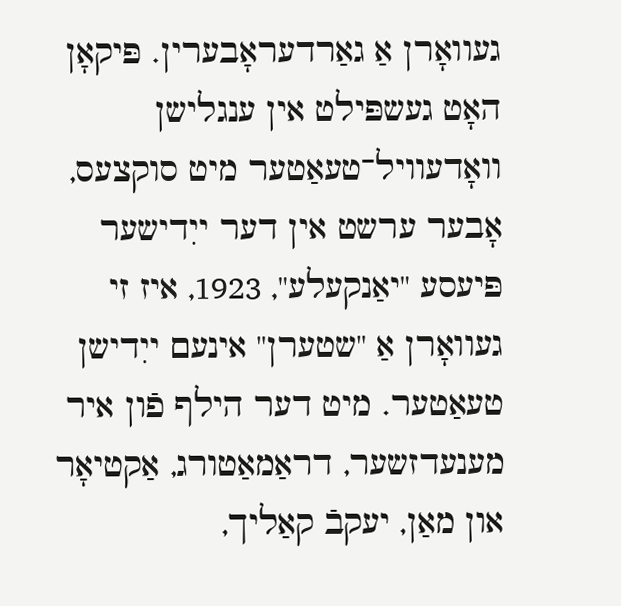געוואָרן אַ גאַרדעראָבערין. פּיקאָן האָט געשפּילט אין ענגלישן וואָדעוויל־טעאַטער מיט סוקצעס, אָבער ערשט אין דער ייִדישער פּיעסע "יאַנקעלע", 1923, איז זי געוואָרן אַ "שטערן" אינעם ייִדישן טעאַטער. מיט דער הילף פֿון איר מענעדזשער, דראַמאַטורג, אַקטיאָר און מאַן, יעקבֿ קאַליך,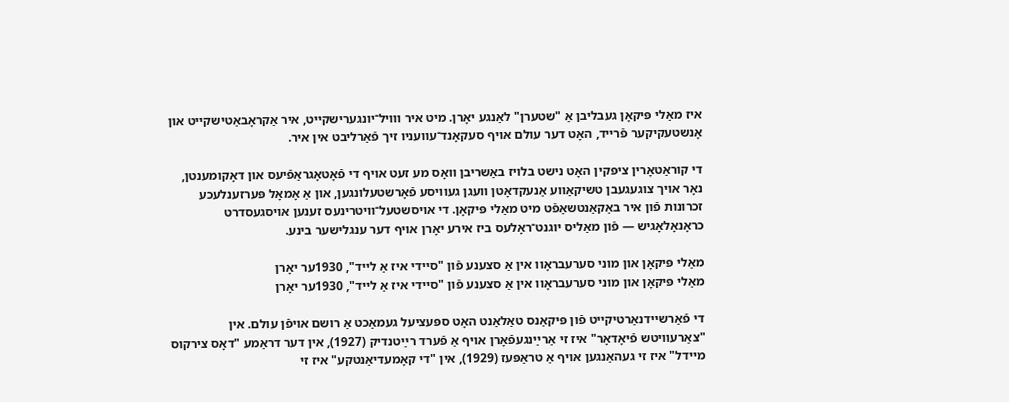איז מאַלי פּיקאָן געבליבן אַ "שטערן" לאַנגע יאָרן. מיט איר ווויל־יונגערישקייט, איר אַקראָבאַטישקייט און אָנשטעקיקער פֿרייד, האָט דער עולם אויף סעקאָנד־עוועניו זיך פֿאַרליבט אין איר.

די קוראַטאָרין ציפּקין האָט נישט בלויז באַשריבן וואָס מע זעט אויף די פֿאָטאָגראַפֿיעס און דאָקומענטן, נאָר אויך צוגעגעבן טשיקאַווע אַנעקדאָטן וועגן געוויסע פֿאָרשטעלונגען, און אַ אָמאָל פּערזענלעכע זכרונות פֿון איר באַקאַנטשאַפֿט מיט מאַלי פּיקאָן. די אויסשטעל־וויטרינעס זענען אויסגעסדרט כראָנאָלאָגיש — פֿון מאַליס יוגנט־ראָלעס ביז אירע יאָרן אויף דער ענגלישער בינע.

מאַלי פּיקאָן און מוני סערעבראָוו אין אַ סצענע פֿון "סיידי איז אַ לייד", 1930ער יאָרן
מאַלי פּיקאָן און מוני סערעבראָוו אין אַ סצענע פֿון "סיידי איז אַ לייד", 1930ער יאָרן

די פֿאַרשיידנאַרטיקייט פֿון פּיקאַנס טאַלאַנט האָט ספּעציעל געמאַכט אַ רושם אויפֿן עולם. אין "צאַרעוויטש פֿיאָדאָר" איז זי אַרײַנגעפֿאָרן אויף אַ פֿערד רײַטנדיק (1927), אין דער דראַמע "דאָס צירקוס מיידל" איז זי געהאַנגען אויף אַ טראַפּעז (1929), אין "די קאָמעדיאַנטקע" איז זי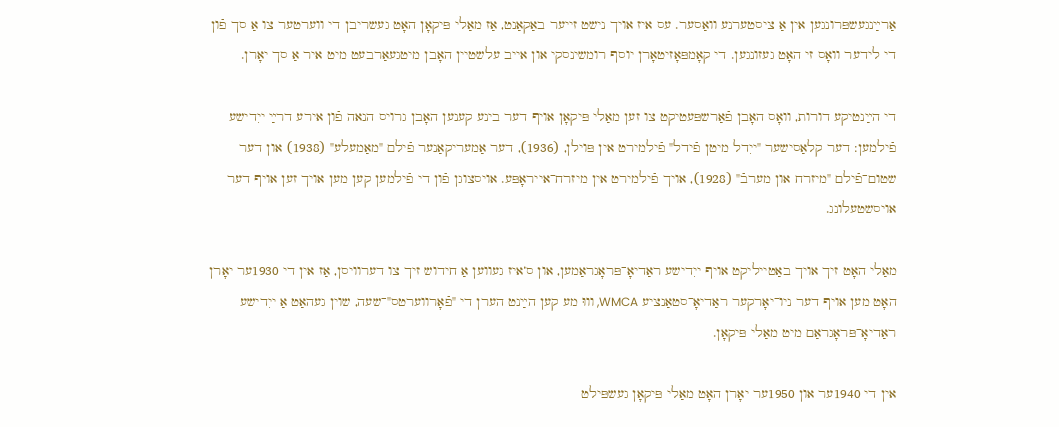אַרײַנגעשפּרונגען אין אַ ציסטערנע וואַסער. עס איז אויך נישט זייער באַקאַנט, אַז מאַלי פּיקאָן האָט געשריבן די ווערטער צו אַ סך פֿון די לידער וואָס זי האָט געזונגען. די קאָמפּאָזיטאָרן יוסף רומשינסקי און אייב עלשטיין האָבן מיטגעאַרבעט מיט איר אַ סך יאָרן.

די הײַנטיקע דורות, וואָס האָבן פֿאַרשפּעטיקט צו זען מאַלי פּיקאָן אויף דער בינע קענען האָבן גרויס הנאה פֿון אירע דרײַ ייִדישע פֿילמען: דער קלאַסישער "ייִדל מיטן פֿידל" פֿילמירט אין פּוילן, (1936), דער אַמעריקאַנער פֿילם "מאַמעלע" (1938) און דער שטום־פֿילם "מיזרח און מערבֿ" (1928), אויך פֿילמירט אין מיזרח־אייראָפּע. אויסצוגן פֿון די פֿילמען קען מען אויך זען אויף דער אויסשטעלונג.

מאַלי האָט זיך אויך באַטייליקט אויף ייִדישע ראַדיאָ־פּראָגראַמען, און ס‘איז געווען אַ חידוש זיך צו דערוויסן, אַז אין די 1930ער יאָרן האָט מען אויף דער ניו־יאָרקער ראַדיאָ־סטאַנציע WMCA, וווּ מע קען הײַנט הערן די "פֿאָרווערטס"־שעה, שוין געהאַט אַ ייִדישע ראַדיאָ־פּראָגראַם מיט מאַלי פּיקאָן.

אין די 1940ער און 1950ער יאָרן האָט מאַלי פּיקאָן געשפּילט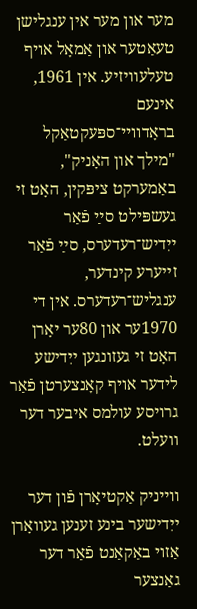מער און מער אין ענגלישן טעאַטער און אַמאָל אויף טעלעוויזיע. אין 1961, אינעם בראָדוויי־ספּעקטאַקל "מילך און האָניק", באַמערקט ציפּקין, האָט זי געשפּילט סײַ פֿאַר ייִדיש־רעדערס, סײַ פֿאַר זייערע קינדער, ענגליש־רעדערס. אין די 1970ער און 80ער יאָרן האָט זי געזונגען ייִדישע לידער אויף קאָנצערטן פֿאַר גרויסע עולמס איבער דער וועלט.

ווייניק אַקטיאָרן פֿון דער ייִדישער בינע זענען געוואָרן אַזוי באַקאַנט פֿאַר דער גאַנצער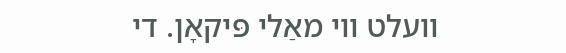וועלט ווי מאַלי פּיקאָן. די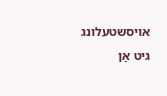אויסשטעלונג גיט אַן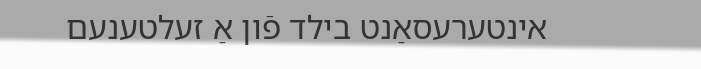אינטערעסאַנט בילד פֿון אַ זעלטענעם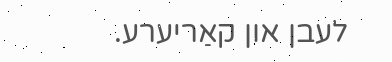לעבן און קאַריערע.